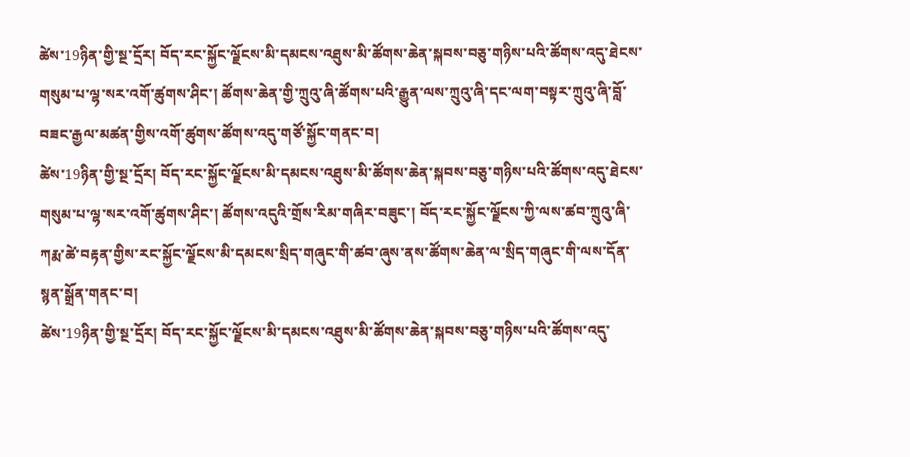ཚེས་19ཉིན་གྱི་སྔ་དྲོར། བོད་རང་སྐྱོང་ལྗོངས་མི་དམངས་འཐུས་མི་ཚོགས་ཆེན་སྐབས་བཅུ་གཉིས་པའི་ཚོགས་འདུ་ཐེངས་གསུམ་པ་ལྷ་སར་འགོ་ཚུགས་ཤིང་། ཚོགས་ཆེན་གྱི་ཀྲུའུ་ཞི་ཚོགས་པའི་རྒྱུན་ལས་ཀྲུའུ་ཞི་དང་ལག་བསྟར་ཀྲུའུ་ཞི་བློ་བཟང་རྒྱལ་མཚན་གྱིས་འགོ་ཚུགས་ཚོགས་འདུ་གཙོ་སྐྱོང་གནང་བ།
ཚེས་19ཉིན་གྱི་སྔ་དྲོར། བོད་རང་སྐྱོང་ལྗོངས་མི་དམངས་འཐུས་མི་ཚོགས་ཆེན་སྐབས་བཅུ་གཉིས་པའི་ཚོགས་འདུ་ཐེངས་གསུམ་པ་ལྷ་སར་འགོ་ཚུགས་ཤིང་། ཚོགས་འདུའི་གྲོས་རིམ་གཞིར་བཟུང་། བོད་རང་སྐྱོང་ལྗོངས་ཀྱི་ལས་ཚབ་ཀྲུའུ་ཞི་ཀརྨ་ཚེ་བརྟན་གྱིས་རང་སྐྱོང་ལྗོངས་མི་དམངས་སྲིད་གཞུང་གི་ཚབ་ཞུས་ནས་ཚོགས་ཆེན་ལ་སྲིད་གཞུང་གི་ལས་དོན་སྙན་སྒྲོན་གནང་བ།
ཚེས་19ཉིན་གྱི་སྔ་དྲོར། བོད་རང་སྐྱོང་ལྗོངས་མི་དམངས་འཐུས་མི་ཚོགས་ཆེན་སྐབས་བཅུ་གཉིས་པའི་ཚོགས་འདུ་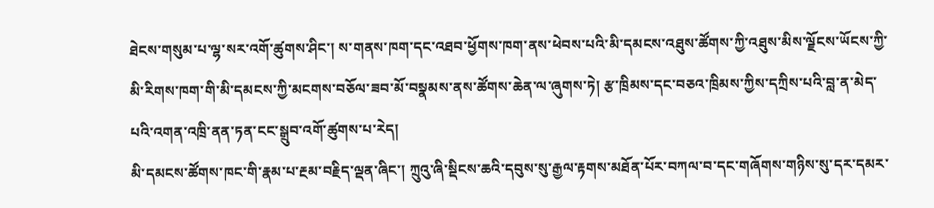ཐེངས་གསུམ་པ་ལྷ་སར་འགོ་ཚུགས་ཤིང་། ས་གནས་ཁག་དང་འཐབ་ཕྱོགས་ཁག་ནས་ཕེབས་པའི་མི་དམངས་འཐུས་ཚོགས་ཀྱི་འཐུས་མིས་ལྗོངས་ཡོངས་ཀྱི་མི་རིགས་ཁག་གི་མི་དམངས་ཀྱི་མངགས་བཅོལ་ཟབ་མོ་བསྣམས་ནས་ཚོགས་ཆེན་ལ་ཞུགས་ཏེ། རྩ་ཁྲིམས་དང་བཅའ་ཁྲིམས་ཀྱིས་དཀྲིས་པའི་བླ་ན་མེད་པའི་འགན་འཁྲི་ནན་ཏན་ངང་སྒྲུབ་འགོ་ཚུགས་པ་རེད།
མི་དམངས་ཚོགས་ཁང་གི་རྣམ་པ་རྔམ་བརྗིད་ལྡན་ཞིང་། ཀྲུའུ་ཞི་སྡིངས་ཆའི་དབུས་སུ་རྒྱལ་རྟགས་མཐོན་པོར་བཀལ་བ་དང་གཞོགས་གཉིས་སུ་དར་དམར་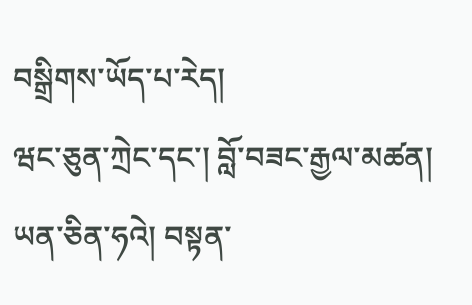བསྒྲིགས་ཡོད་པ་རེད།
ཝང་ཅུན་ཀྲེང་དང་། བློ་བཟང་རྒྱལ་མཚན། ཡན་ཅིན་ཧའེ། བསྟན་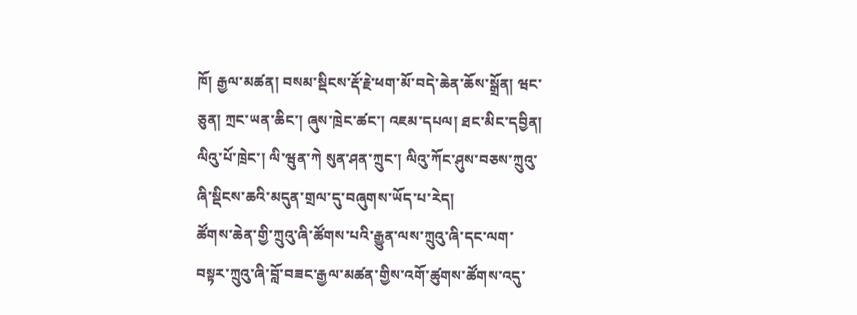ཁོ། རྒྱལ་མཚན། བསམ་སྡིངས་རྡོ་རྗེ་ཕག་མོ་བདེ་ཆེན་ཆོས་སྒྲོན། ཝང་ཅུན། ཀྲང་ཡན་ཆིང་། ཞུས་ཁྲེང་ཚང་། འཇམ་དཔལ། ཐང་མིང་དབྱིན། ལིའུ་པོ་ཁྲེང་། ལི་ཝུན་ཀེ སུན་ཤན་ཀྲུང་། ལིའུ་ཀོང་ཤུས་བཅས་ཀྲུའུ་ཞི་སྡིངས་ཆའི་མདུན་གྲལ་དུ་བཞུགས་ཡོད་པ་རེད།
ཚོགས་ཆེན་གྱི་ཀྲུའུ་ཞི་ཚོགས་པའི་རྒྱུན་ལས་ཀྲུའུ་ཞི་དང་ལག་བསྟར་ཀྲུའུ་ཞི་བློ་བཟང་རྒྱལ་མཚན་གྱིས་འགོ་ཚུགས་ཚོགས་འདུ་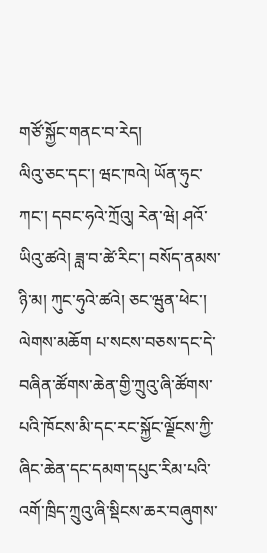གཙོ་སྐྱོང་གནང་བ་རེད།
ལིའུ་ཅང་དང་། ཝང་ཁའེ། ཡོན་ཧུང་ཀང་། དབང་ཧའེ་ཀྲོའུ། རེན་ཝེ། ཤའོ་ཡིའུ་ཚའེ། ཟླ་བ་ཚེ་རིང་། བསོད་ནམས་ཉི་མ། ཀུང་ཧུའེ་ཚའེ། ཅང་ཝུན་ཕེང་། ལེགས་མཆོག པ་སངས་བཅས་དང་དེ་བཞིན་ཚོགས་ཆེན་གྱི་ཀྲུའུ་ཞི་ཚོགས་པའི་ཁོངས་མི་དང་རང་སྐྱོང་ལྗོངས་ཀྱི་ཞིང་ཆེན་དང་དམག་དཔུང་རིམ་པའི་འགོ་ཁྲིད་ཀྲུའུ་ཞི་སྡིངས་ཆར་བཞུགས་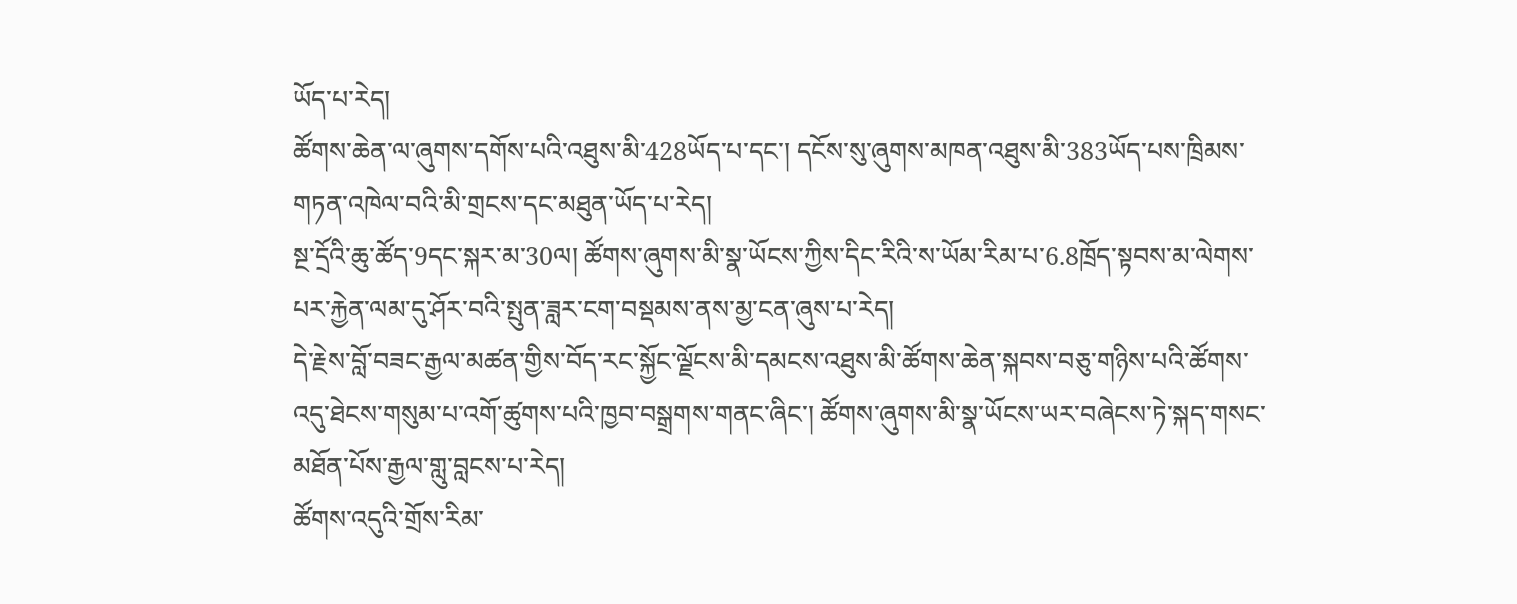ཡོད་པ་རེད།
ཚོགས་ཆེན་ལ་ཞུགས་དགོས་པའི་འཐུས་མི་428ཡོད་པ་དང་། དངོས་སུ་ཞུགས་མཁན་འཐུས་མི་383ཡོད་པས་ཁྲིམས་གཏན་འཁེལ་བའི་མི་གྲངས་དང་མཐུན་ཡོད་པ་རེད།
སྔ་དྲོའི་ཆུ་ཚོད་9དང་སྐར་མ་30ལ། ཚོགས་ཞུགས་མི་སྣ་ཡོངས་ཀྱིས་དིང་རིའི་ས་ཡོམ་རིམ་པ་6.8ཁྲོད་སྟབས་མ་ལེགས་པར་རྐྱེན་ལམ་དུ་ཤོར་བའི་སྤུན་ཟླར་ངག་བསྡམས་ནས་མྱ་ངན་ཞུས་པ་རེད།
དེ་རྗེས་བློ་བཟང་རྒྱལ་མཚན་གྱིས་བོད་རང་སྐྱོང་ལྗོངས་མི་དམངས་འཐུས་མི་ཚོགས་ཆེན་སྐབས་བཅུ་གཉིས་པའི་ཚོགས་འདུ་ཐེངས་གསུམ་པ་འགོ་ཚུགས་པའི་ཁྱབ་བསྒྲགས་གནང་ཞིང་། ཚོགས་ཞུགས་མི་སྣ་ཡོངས་ཡར་བཞེངས་ཏེ་སྐད་གསང་མཐོན་པོས་རྒྱལ་གླུ་བླངས་པ་རེད།
ཚོགས་འདུའི་གྲོས་རིམ་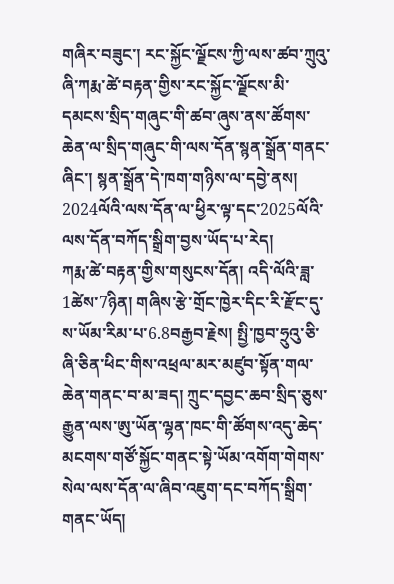གཞིར་བཟུང་། རང་སྐྱོང་ལྗོངས་ཀྱི་ལས་ཚབ་ཀྲུའུ་ཞི་ཀརྨ་ཚེ་བརྟན་གྱིས་རང་སྐྱོང་ལྗོངས་མི་དམངས་སྲིད་གཞུང་གི་ཚབ་ཞུས་ནས་ཚོགས་ཆེན་ལ་སྲིད་གཞུང་གི་ལས་དོན་སྙན་སྒྲོན་གནང་ཞིང་། སྙན་སྒྲོན་དེ་ཁག་གཉིས་ལ་དབྱེ་ནས། 2024ལོའི་ལས་དོན་ལ་ཕྱིར་ལྟ་དང་2025ལོའི་ལས་དོན་བཀོད་སྒྲིག་བྱས་ཡོད་པ་རེད།
ཀརྨ་ཚེ་བརྟན་གྱིས་གསུངས་དོན། འདི་ལོའི་ཟླ་1ཚེས་7ཉིན། གཞིས་རྩེ་གྲོང་ཁྱེར་དིང་རི་རྫོང་དུ་ས་ཡོམ་རིམ་པ་6.8བརྒྱབ་རྗེས། སྤྱི་ཁྱབ་ཧྲུའུ་ཅི་ཞི་ཅིན་ཕིང་གིས་འཕྲལ་མར་མཛུབ་སྟོན་གལ་ཆེན་གནང་བ་མ་ཟད། ཀྲུང་དབྱང་ཆབ་སྲིད་ཅུས་རྒྱུན་ལས་ཨུ་ཡོན་ལྷན་ཁང་གི་ཚོགས་འདུ་ཆེད་མངགས་གཙོ་སྐྱོང་གནང་སྟེ་ཡོམ་འགོག་གེགས་སེལ་ལས་དོན་ལ་ཞིབ་འཇུག་དང་བཀོད་སྒྲིག་གནང་ཡོད།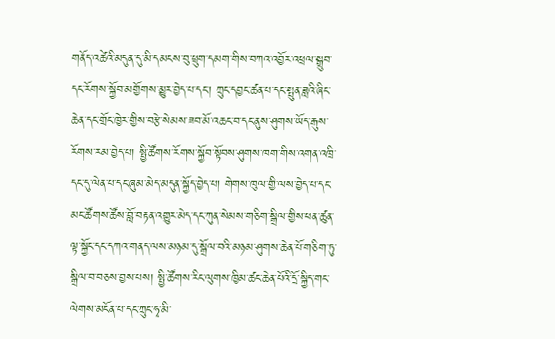གནོད་འཚེའི་མདུན་དུ་མི་དམངས་བུ་ཕྲུག་དམག་གིས་བཀའ་འབྱོར་འཕྲལ་སྒྲུབ་དང་རོགས་སྐྱོབ་མགྱོགས་མྱུར་བྱེད་པ་དང་། ཀྲུང་དབྱང་ཚན་པ་དང་སྤུན་ཟླའི་ཞིང་ཆེན་དང་གྲོང་ཁྱེར་གྱིས་བརྩེ་སེམས་ཟབ་མོ་འཆང་བ་དང་ནུས་ཤུགས་ཡོད་རྒུས་རོགས་རམ་བྱེད་པ། སྤྱི་ཚོགས་རོགས་སྐྱོབ་སྟོབས་ཤུགས་ཁག་གིས་འགན་འཁྲི་དང་དུ་ལེན་པ་དང་ཞུམ་མེད་མདུན་སྐྱོད་བྱེད་པ། གེགས་ཁུལ་གྱི་ལས་བྱེད་པ་དང་མང་ཚོགས་ཚོས་བློ་བརྟན་འགྱུར་མེད་དང་ཀུན་སེམས་གཅིག་སྒྲིལ་གྱིས་ཕན་ཚུན་ལྟ་སྐྱོང་དང་དཀའ་གནད་ལས་མཉམ་དུ་སྒྲོལ་བའི་མཉམ་ཤུགས་ཆེན་པོ་གཅིག་ཏུ་སྒྲིལ་བ་བཅས་བྱས་པས། སྤྱི་ཚོགས་རིང་ལུགས་ཁྱིམ་ཚང་ཆེན་པོའི་དྲོ་སྐྱིད་གང་ལེགས་མངོན་པ་དང་ཀྲུང་ཧྭ་མི་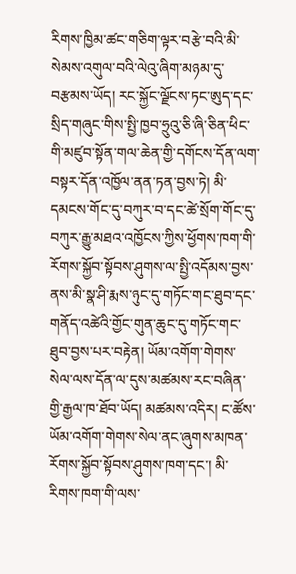རིགས་ཁྱིམ་ཚང་གཅིག་ལྟར་བརྩེ་བའི་མི་སེམས་འགུལ་བའི་ལེའུ་ཞིག་མཉམ་དུ་བརྩམས་ཡོད། རང་སྐྱོང་ལྗོངས་ཏང་ཨུད་དང་སྲིད་གཞུང་གིས་སྤྱི་ཁྱབ་ཧྲུའུ་ཅི་ཞི་ཅིན་ཕིང་གི་མཛུབ་སྟོན་གལ་ཆེན་གྱི་དགོངས་དོན་ལག་བསྟར་དོན་འཁྱོལ་ནན་ཏན་བྱས་ཏེ། མི་དམངས་གོང་དུ་བཀུར་བ་དང་ཚེ་སྲོག་གོང་དུ་བཀུར་རྒྱུ་མཐའ་འཁྱོངས་ཀྱིས་ཕྱོགས་ཁག་གི་རོགས་སྐྱོབ་སྟོབས་ཤུགས་ལ་སྤྱི་འདོམས་བྱས་ནས་མི་སྣ་ཤི་རྨས་ཉུང་དུ་གཏོང་གང་ཐུབ་དང་གནོད་འཚེའི་གྱོང་གུན་ཆུང་དུ་གཏོང་གང་ཐུབ་བྱས་པར་བརྟེན། ཡོམ་འགོག་གེགས་སེལ་ལས་དོན་ལ་དུས་མཚམས་རང་བཞིན་གྱི་རྒྱལ་ཁ་ཐོབ་ཡོད། མཚམས་འདིར། ང་ཚོས་ཡོམ་འགོག་གེགས་སེལ་ནང་ཞུགས་མཁན་རོགས་སྐྱོབ་སྟོབས་ཤུགས་ཁག་དང་། མི་རིགས་ཁག་གི་ལས་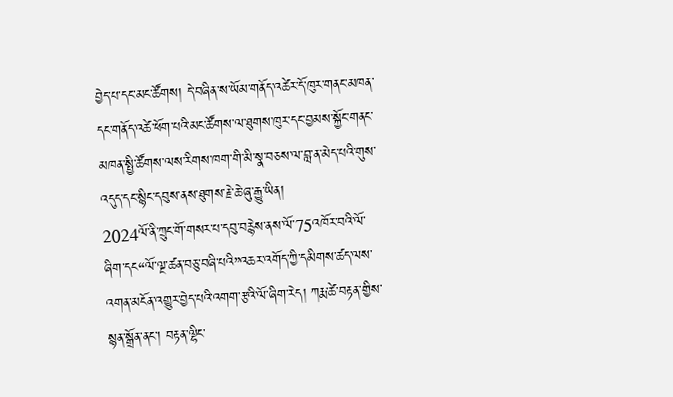བྱེད་པ་དང་མང་ཚོགས། དེ་བཞིན་ས་ཡོམ་གནོད་འཚེར་དོ་ཁུར་གནང་མཁན་དང་གནོད་འཚེ་ཕོག་པའི་མང་ཚོགས་ལ་ཐུགས་ཁུར་དང་བྱམས་སྐྱོང་གནང་མཁན་སྤྱི་ཚོགས་ལས་རིགས་ཁག་གི་མི་སྣ་བཅས་ལ་བླ་ན་མེད་པའི་གུས་འདུད་དང་སྙིང་དབུས་ནས་ཐུགས་རྗེ་ཆེ་ཞུ་རྒྱུ་ཡིན།
2024ལོ་ནི་ཀྲུང་གོ་གསར་པ་དབུ་བརྙེས་ནས་ལོ་75འཁོར་བའི་ལོ་ཞིག་དང“ལོ་ལྔ་ཚན་བཅུ་བཞི་པའི”འཆར་འགོད་ཀྱི་དམིགས་ཚད་ལས་འགན་མངོན་འགྱུར་བྱེད་པའི་འགག་རྩའི་ལོ་ཞིག་རེད། ཀརྨ་ཚེ་བརྟན་གྱིས་སྙན་སྒྲོན་ནང་། བརྟན་ལྷིང་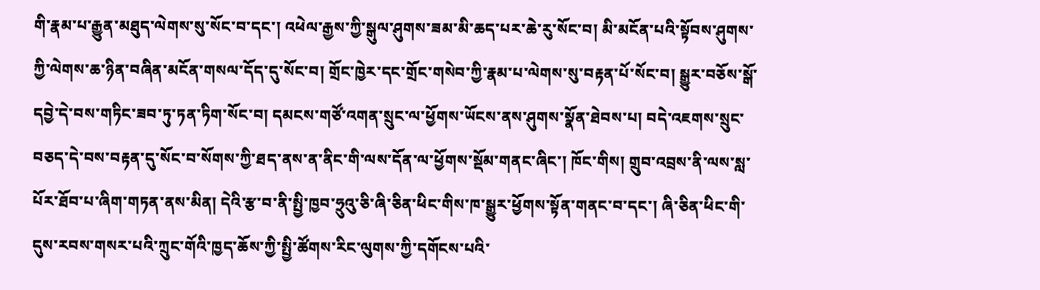གི་རྣམ་པ་རྒྱུན་མཐུད་ལེགས་སུ་སོང་བ་དང་། འཕེལ་རྒྱས་ཀྱི་སྒུལ་ཤུགས་ཟམ་མི་ཆད་པར་ཆེ་རུ་སོང་བ། མི་མངོན་པའི་སྟོབས་ཤུགས་ཀྱི་ལེགས་ཆ་ཉིན་བཞིན་མངོན་གསལ་དོད་དུ་སོང་བ། གྲོང་ཁྱེར་དང་གྲོང་གསེབ་ཀྱི་རྣམ་པ་ལེགས་སུ་བརྟན་པོ་སོང་བ། སྒྱུར་བཅོས་སྒོ་དབྱེ་དེ་བས་གཏིང་ཟབ་ཏུ་ཏན་ཏིག་སོང་བ། དམངས་གཙོ་འགན་སྲུང་ལ་ཕྱོགས་ཡོངས་ནས་ཤུགས་སྣོན་ཐེབས་པ། བདེ་འཇགས་སྲུང་བཅད་དེ་བས་བརྟན་དུ་སོང་བ་སོགས་ཀྱི་ཐད་ནས་ན་ནིང་གི་ལས་དོན་ལ་ཕྱོགས་སྡོམ་གནང་ཞིང་། ཁོང་གིས། གྲུབ་འབྲས་ནི་ལས་སླ་པོར་ཐོབ་པ་ཞིག་གཏན་ནས་མིན། དེའི་རྩ་བ་ནི་སྤྱི་ཁྱབ་ཧྲུའུ་ཅི་ཞི་ཅིན་ཕིང་གིས་ཁ་སྒྱུར་ཕྱོགས་སྟོན་གནང་བ་དང་། ཞི་ཅིན་ཕིང་གི་དུས་རབས་གསར་པའི་ཀྲུང་གོའི་ཁྱད་ཆོས་ཀྱི་སྤྱི་ཚོགས་རིང་ལུགས་ཀྱི་དགོངས་པའི་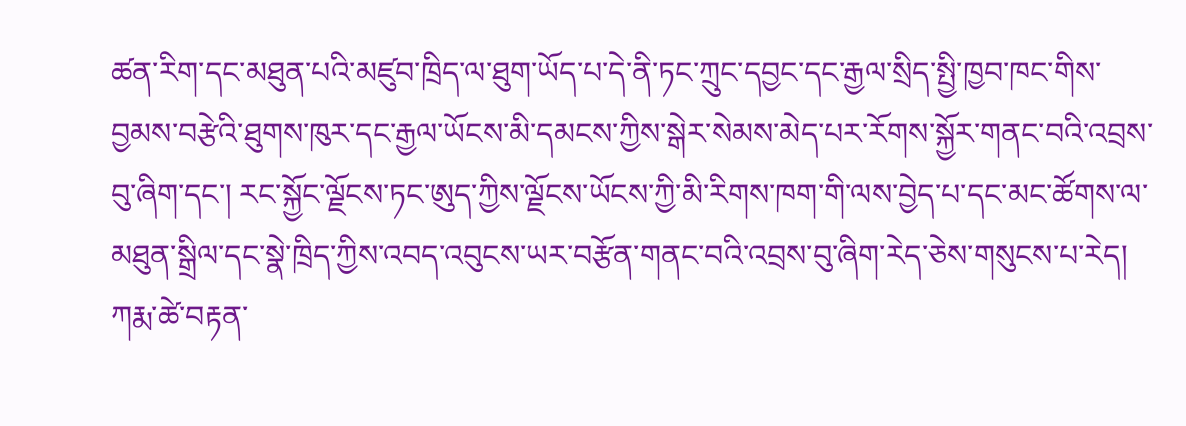ཚན་རིག་དང་མཐུན་པའི་མཛུབ་ཁྲིད་ལ་ཐུག་ཡོད་པ་དེ་ནི་ཏང་ཀྲུང་དབྱང་དང་རྒྱལ་སྲིད་སྤྱི་ཁྱབ་ཁང་གིས་བྱམས་བརྩེའི་ཐུགས་ཁུར་དང་རྒྱལ་ཡོངས་མི་དམངས་ཀྱིས་སྒེར་སེམས་མེད་པར་རོགས་སྐྱོར་གནང་བའི་འབྲས་བུ་ཞིག་དང་། རང་སྐྱོང་ལྗོངས་ཏང་ཨུད་ཀྱིས་ལྗོངས་ཡོངས་ཀྱི་མི་རིགས་ཁག་གི་ལས་བྱེད་པ་དང་མང་ཚོགས་ལ་མཐུན་སྒྲིལ་དང་སྣེ་ཁྲིད་ཀྱིས་འབད་འབུངས་ཡར་བརྩོན་གནང་བའི་འབྲས་བུ་ཞིག་རེད་ཅེས་གསུངས་པ་རེད།
ཀརྨ་ཚེ་བརྟན་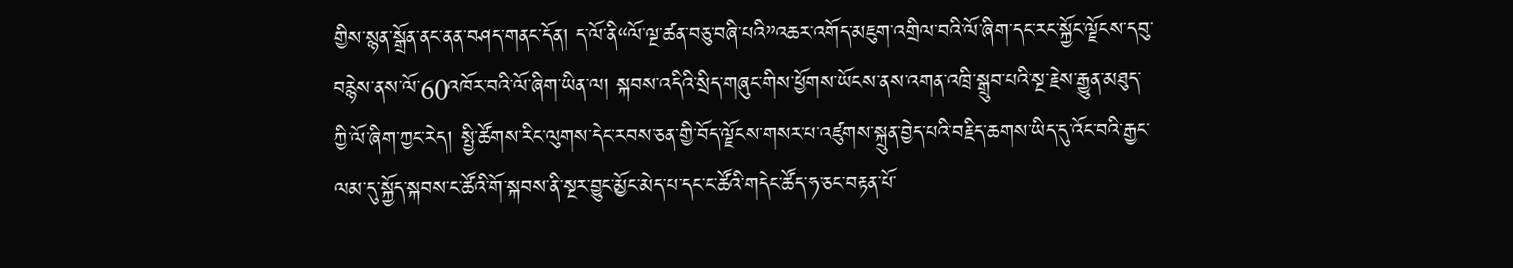གྱིས་སྙན་སྒྲོན་ནང་ནན་བཤད་གནང་དོན། ད་ལོ་ནི“ལོ་ལྔ་ཚན་བཅུ་བཞི་པའི”འཆར་འགོད་མཇུག་འགྲིལ་བའི་ལོ་ཞིག་དང་རང་སྐྱོང་ལྗོངས་དབུ་བརྙེས་ནས་ལོ་60འཁོར་བའི་ལོ་ཞིག་ཡིན་ལ། སྐབས་འདིའི་སྲིད་གཞུང་གིས་ཕྱོགས་ཡོངས་ནས་འགན་འཁྲི་སྒྲུབ་པའི་སྔ་རྗེས་རྒྱུན་མཐུད་ཀྱི་ལོ་ཞིག་ཀྱང་རེད། སྤྱི་ཚོགས་རིང་ལུགས་དེང་རབས་ཅན་གྱི་བོད་ལྗོངས་གསར་པ་འཛུགས་སྐྲུན་བྱེད་པའི་བརྗིད་ཆགས་ཡིད་དུ་འོང་བའི་རྒྱང་ལམ་དུ་སྐྱོད་སྐབས་ང་ཚོའི་གོ་སྐབས་ནི་སྔར་བྱུང་མྱོང་མེད་པ་དང་ང་ཚོའི་གདེང་ཚོད་ཧ་ཅང་བརྟན་པོ་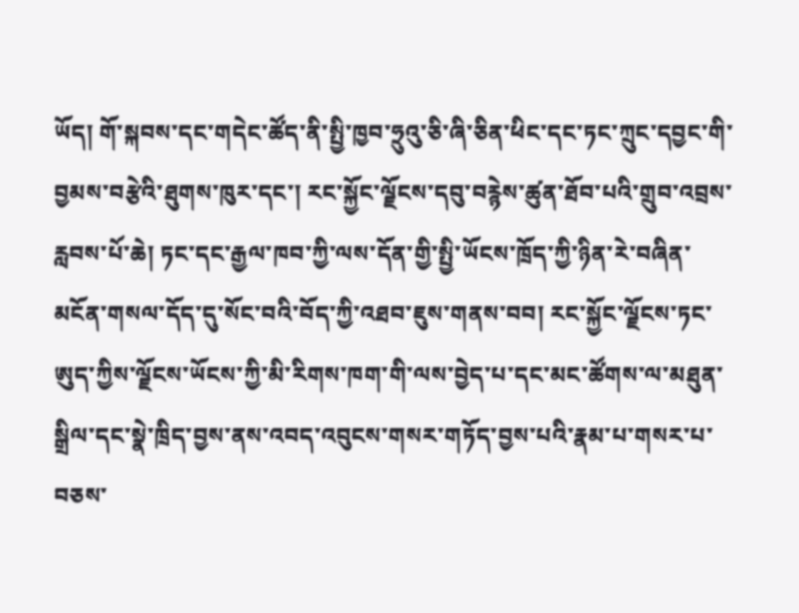ཡོད། གོ་སྐབས་དང་གདེང་ཚོད་ནི་སྤྱི་ཁྱབ་ཧྲུའུ་ཅི་ཞི་ཅིན་ཕིང་དང་ཏང་ཀྲུང་དབྱང་གི་བྱམས་བརྩེའི་ཐུགས་ཁུར་དང་། རང་སྐྱོང་ལྗོངས་དབུ་བརྙེས་ཚུན་ཐོབ་པའི་གྲུབ་འབྲས་རླབས་པོ་ཆེ། ཏང་དང་རྒྱལ་ཁབ་ཀྱི་ལས་དོན་གྱི་སྤྱི་ཡོངས་ཁྲོད་ཀྱི་ཉིན་རེ་བཞིན་མངོན་གསལ་དོད་དུ་སོང་བའི་བོད་ཀྱི་འཐབ་ཇུས་གནས་བབ། རང་སྐྱོང་ལྗོངས་ཏང་ཨུད་ཀྱིས་ལྗོངས་ཡོངས་ཀྱི་མི་རིགས་ཁག་གི་ལས་བྱེད་པ་དང་མང་ཚོགས་ལ་མཐུན་སྒྲིལ་དང་སྣེ་ཁྲིད་བྱས་ནས་འབད་འབུངས་གསར་གཏོད་བྱས་པའི་རྣམ་པ་གསར་པ་བཅས་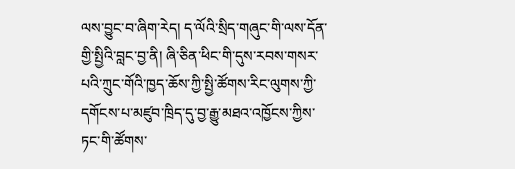ལས་བྱུང་བ་ཞིག་རེད། ད་ལོའི་སྲིད་གཞུང་གི་ལས་དོན་གྱི་སྤྱིའི་བླང་བྱ་ནི། ཞི་ཅིན་ཕིང་གི་དུས་རབས་གསར་པའི་ཀྲུང་གོའི་ཁྱད་ཆོས་ཀྱི་སྤྱི་ཚོགས་རིང་ལུགས་ཀྱི་དགོངས་པ་མཛུབ་ཁྲིད་དུ་བྱ་རྒྱུ་མཐའ་འཁྱོངས་ཀྱིས་ཏང་གི་ཚོགས་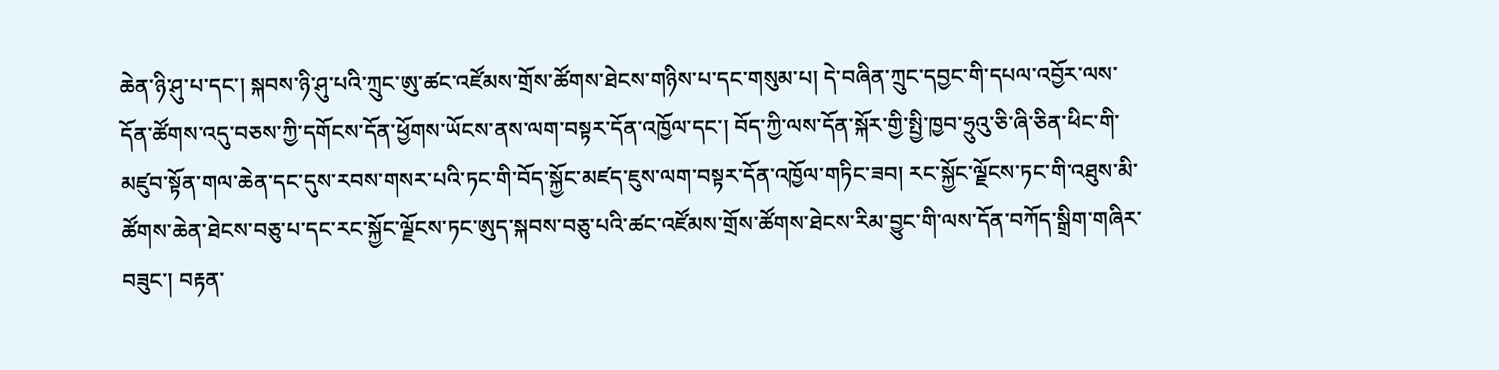ཆེན་ཉི་ཤུ་པ་དང་། སྐབས་ཉི་ཤུ་པའི་ཀྲུང་ཨུ་ཚང་འཛོམས་གྲོས་ཚོགས་ཐེངས་གཉིས་པ་དང་གསུམ་པ། དེ་བཞིན་ཀྲུང་དབྱང་གི་དཔལ་འབྱོར་ལས་དོན་ཚོགས་འདུ་བཅས་ཀྱི་དགོངས་དོན་ཕྱོགས་ཡོངས་ནས་ལག་བསྟར་དོན་འཁྱོལ་དང་། བོད་ཀྱི་ལས་དོན་སྐོར་གྱི་སྤྱི་ཁྱབ་ཧྲུའུ་ཅི་ཞི་ཅིན་ཕིང་གི་མཛུབ་སྟོན་གལ་ཆེན་དང་དུས་རབས་གསར་པའི་ཏང་གི་བོད་སྐྱོང་མཛད་ཇུས་ལག་བསྟར་དོན་འཁྱོལ་གཏིང་ཟབ། རང་སྐྱོང་ལྗོངས་ཏང་གི་འཐུས་མི་ཚོགས་ཆེན་ཐེངས་བཅུ་པ་དང་རང་སྐྱོང་ལྗོངས་ཏང་ཨུད་སྐབས་བཅུ་པའི་ཚང་འཛོམས་གྲོས་ཚོགས་ཐེངས་རིམ་བྱུང་གི་ལས་དོན་བཀོད་སྒྲིག་གཞིར་བཟུང་། བརྟན་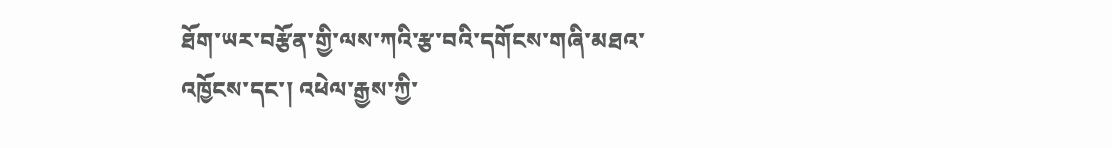ཐོག་ཡར་བརྩོན་གྱི་ལས་ཀའི་རྩ་བའི་དགོངས་གཞི་མཐའ་འཁྱོངས་དང་། འཕེལ་རྒྱས་ཀྱི་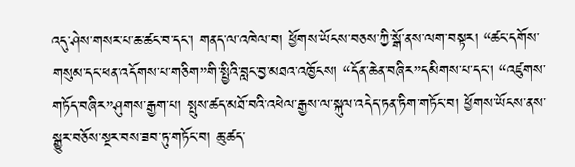འདུ་ཤེས་གསར་པ་ཆ་ཚང་བ་དང་། གནད་ལ་འཁེལ་བ། ཕྱོགས་ཡོངས་བཅས་ཀྱི་སྒོ་ནས་ལག་བསྟར། “ཚང་དགོས་གསུམ་དང་ཕན་འདོགས་པ་གཅིག”གི་སྤྱིའི་བླང་བྱ་མཐའ་འཁྱོངས། “དོན་ཆེན་བཞིར”དམིགས་པ་དང་། “འཛུགས་གཏོད་བཞིར”ཤུགས་རྒྱག་པ། སྤུས་ཚད་མཐོ་བའི་འཕེལ་རྒྱས་ལ་སྐུལ་འདེད་ཏན་ཏིག་གཏོང་བ། ཕྱོགས་ཡོངས་ནས་སྒྱུར་བཅོས་སྔར་བས་ཟབ་ཏུ་གཏོང་བ། ཆུ་ཚད་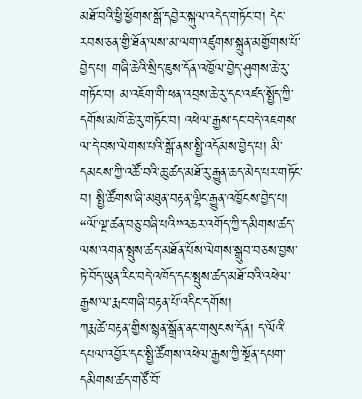མཐོ་བའི་ཕྱི་ཕྱོགས་སྒོ་དབྱེར་སྐུལ་འདེད་གཏོང་བ། དེང་རབས་ཅན་གྱི་ཐོན་ལས་མ་ལག་འཛུགས་སྐྲུན་མགྱོགས་པོ་བྱེད་པ། གཞི་ཆེའི་སྲིད་ཇུས་དོན་འཁྱོལ་བྱེད་ཤུགས་ཆེ་རུ་གཏོང་བ། མ་འཇོག་གི་ཕན་འབྲས་ཆེ་རུ་དང་འཛད་སྤྱོད་ཀྱི་དགོས་མཁོ་ཆེ་རུ་གཏོང་བ། འཕེལ་རྒྱས་དང་བདེ་འཇགས་ལ་དེ་བས་ལེགས་པའི་སྒོ་ནས་སྤྱི་འདོམས་བྱེད་པ། མི་དམངས་ཀྱི་འཚོ་བའི་ཆུ་ཚད་མཐོ་རུ་རྒྱུན་ཆད་མེད་པར་གཏོང་བ། སྤྱི་ཚོགས་ཞི་མཐུན་བརྟན་ལྷིང་རྒྱུན་འཁྱོངས་བྱེད་པ། “ལོ་ལྔ་ཚན་བཅུ་བཞི་པའི”འཆར་འགོད་ཀྱི་དམིགས་ཚད་ལས་འགན་སྤུས་ཚད་མཐོན་པོས་ལེགས་སྒྲུབ་བཅས་བྱས་ཏེ་བོད་ཡུན་རིང་བདེ་འཁོད་དང་སྤུས་ཚད་མཐོ་བའི་འཕེལ་རྒྱས་ལ་རྨང་གཞི་བརྟན་པོ་འདིང་དགོས།
ཀརྨ་ཚེ་བརྟན་གྱིས་སྙན་སྒྲོན་ནང་གསུངས་དོན། ད་ལོའི་དཔལ་འབྱོར་དང་སྤྱི་ཚོགས་འཕེལ་རྒྱས་ཀྱི་སྔོན་དཔག་དམིགས་ཚད་གཙོ་བོ་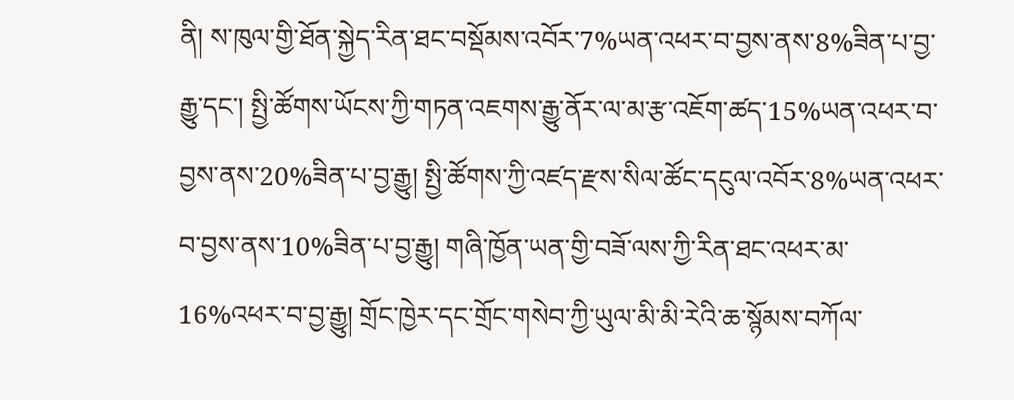ནི། ས་ཁུལ་གྱི་ཐོན་སྐྱེད་རིན་ཐང་བསྡོམས་འབོར་7%ཡན་འཕར་བ་བྱས་ནས་8%ཟིན་པ་བྱ་རྒྱུ་དང་། སྤྱི་ཚོགས་ཡོངས་ཀྱི་གཏན་འཇགས་རྒྱུ་ནོར་ལ་མ་རྩ་འཇོག་ཚད་15%ཡན་འཕར་བ་བྱས་ནས་20%ཟིན་པ་བྱ་རྒྱུ། སྤྱི་ཚོགས་ཀྱི་འཛད་རྫས་སིལ་ཚོང་དངུལ་འབོར་8%ཡན་འཕར་བ་བྱས་ནས་10%ཟིན་པ་བྱ་རྒྱུ། གཞི་ཁྱོན་ཡན་གྱི་བཟོ་ལས་ཀྱི་རིན་ཐང་འཕར་མ་16%འཕར་བ་བྱ་རྒྱུ། གྲོང་ཁྱེར་དང་གྲོང་གསེབ་ཀྱི་ཡུལ་མི་མི་རེའི་ཆ་སྙོམས་བཀོལ་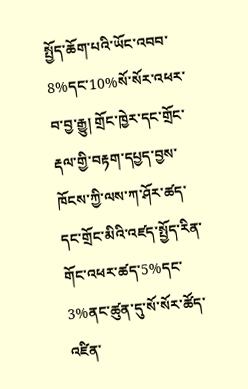སྤྱོད་ཆོག་པའི་ཡོང་འབབ་8%དང་10%སོ་སོར་འཕར་བ་བྱ་རྒྱུ། གྲོང་ཁྱེར་དང་གྲོང་རྡལ་གྱི་བརྟག་དཔྱད་བྱས་ཁོངས་ཀྱི་ལས་ཀ་ཤོར་ཚད་དང་གྲོང་མིའི་འཛད་སྤྱོད་རིན་གོང་འཕར་ཚད་5%དང་3%ནང་ཚུན་དུ་སོ་སོར་ཚོད་འཛིན་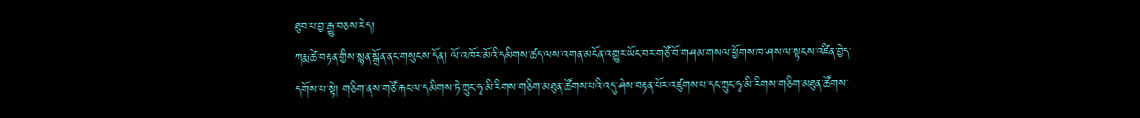ཐུབ་པ་བྱ་རྒྱུ་བཅས་རེད།
ཀརྨ་ཚེ་བརྟན་གྱིས་སྙན་སྒྲོན་ནང་གསུངས་དོན། ལོ་འཁོར་མོའི་དམིགས་ཚད་ལས་འགན་མངོན་འགྱུར་ཡོང་བར་གཙོ་བོ་གཤམ་གསལ་ཕྱོགས་ཁ་ཤས་ལ་སྟངས་འཛིན་བྱེད་དགོས་པ་སྟེ། གཅིག་ནས་གཙོ་རྐང་ལ་དམིགས་ཏེ་ཀྲུང་ཧྭ་མི་རིགས་གཅིག་མཐུན་ཚོགས་པའི་འདུ་ཤེས་བརྟན་པོར་འཛུགས་པ་དང་ཀྲུང་ཧྭ་མི་རིགས་གཅིག་མཐུན་ཚོགས་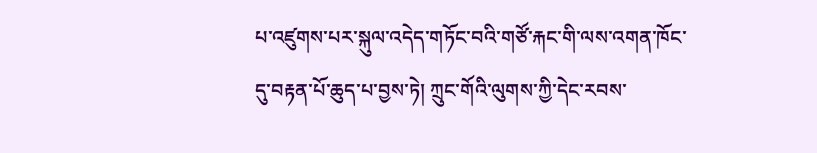པ་འཛུགས་པར་སྐུལ་འདེད་གཏོང་བའི་གཙོ་རྐང་གི་ལས་འགན་ཁོང་དུ་བརྟན་པོ་ཆུད་པ་བྱས་ཏེ། ཀྲུང་གོའི་ལུགས་ཀྱི་དེང་རབས་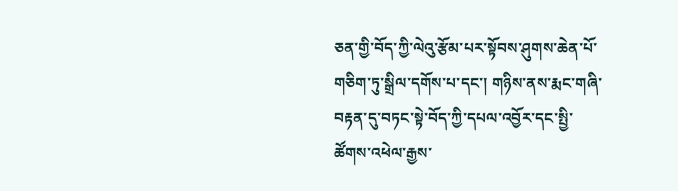ཅན་གྱི་བོད་ཀྱི་ལེའུ་རྩོམ་པར་སྟོབས་ཤུགས་ཆེན་པོ་གཅིག་ཏུ་སྒྲིལ་དགོས་པ་དང་། གཉིས་ནས་རྨང་གཞི་བརྟན་དུ་བཏང་སྟེ་བོད་ཀྱི་དཔལ་འབྱོར་དང་སྤྱི་ཚོགས་འཕེལ་རྒྱས་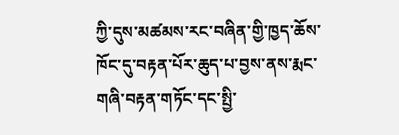ཀྱི་དུས་མཚམས་རང་བཞིན་གྱི་ཁྱད་ཆོས་ཁོང་དུ་བརྟན་པོར་ཆུད་པ་བྱས་ནས་རྨང་གཞི་བརྟན་གཏོང་དང་སྤྱི་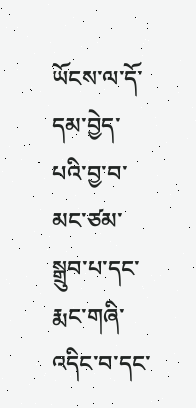ཡོངས་ལ་དོ་དམ་བྱེད་པའི་བྱ་བ་མང་ཙམ་སྒྲུབ་པ་དང་རྨང་གཞི་འདིང་བ་དང་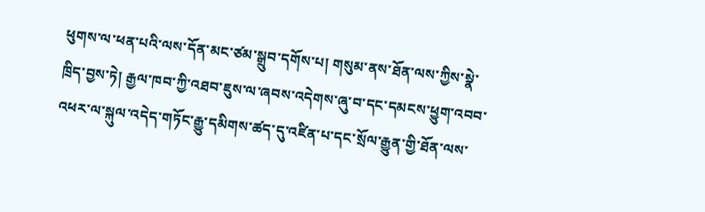ཕུགས་ལ་ཕན་པའི་ལས་དོན་མང་ཙམ་སྒྲུབ་དགོས་པ། གསུམ་ནས་ཐོན་ལས་ཀྱིས་སྣེ་ཁྲིད་བྱས་ཏེ། རྒྱལ་ཁབ་ཀྱི་འཐབ་ཇུས་ལ་ཞབས་འདེགས་ཞུ་བ་དང་དམངས་ཕྱུག་འབབ་འཕར་ལ་སྐུལ་འདེད་གཏོང་རྒྱུ་དམིགས་ཚད་དུ་འཛིན་པ་དང་སྲོལ་རྒྱུན་གྱི་ཐོན་ལས་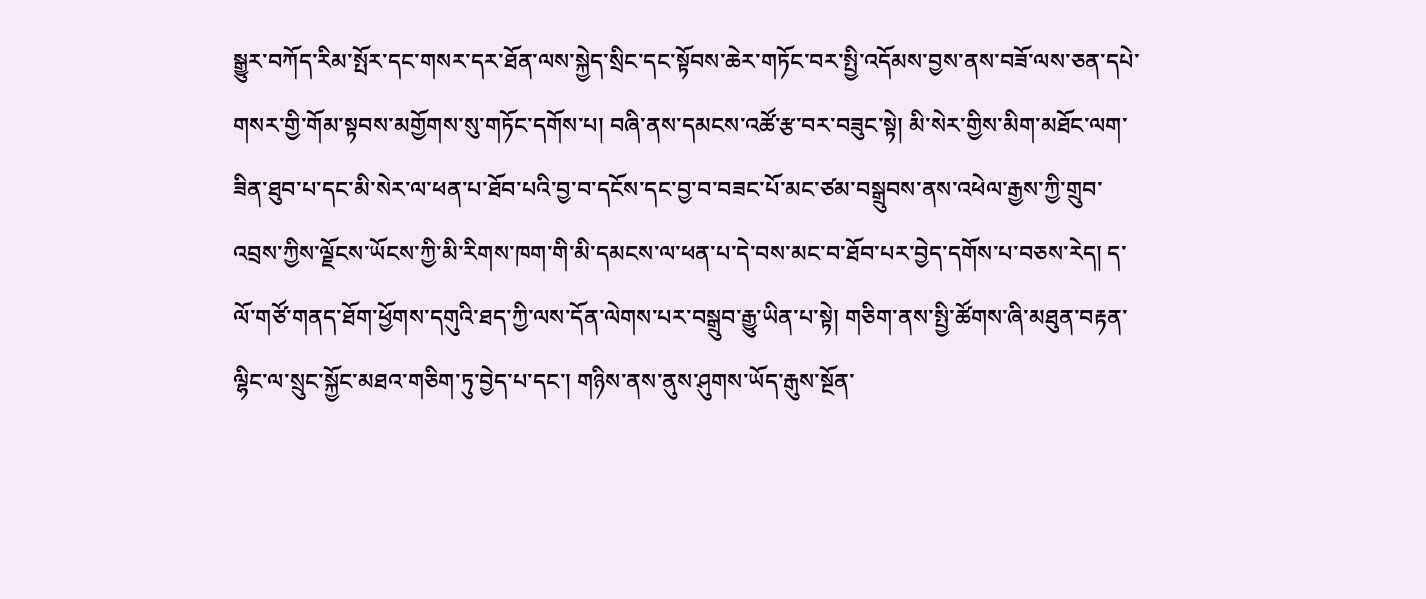སྒྱུར་བཀོད་རིམ་སྤོར་དང་གསར་དར་ཐོན་ལས་སྐྱེད་སྲིང་དང་སྟོབས་ཆེར་གཏོང་བར་སྤྱི་འདོམས་བྱས་ནས་བཟོ་ལས་ཅན་དཔེ་གསར་གྱི་གོམ་སྟབས་མགྱོགས་སུ་གཏོང་དགོས་པ། བཞི་ནས་དམངས་འཚོ་རྩ་བར་བཟུང་སྟེ། མི་སེར་གྱིས་མིག་མཐོང་ལག་ཟིན་ཐུབ་པ་དང་མི་སེར་ལ་ཕན་པ་ཐོབ་པའི་བྱ་བ་དངོས་དང་བྱ་བ་བཟང་པོ་མང་ཙམ་བསྒྲུབས་ནས་འཕེལ་རྒྱས་ཀྱི་གྲུབ་འབྲས་ཀྱིས་ལྗོངས་ཡོངས་ཀྱི་མི་རིགས་ཁག་གི་མི་དམངས་ལ་ཕན་པ་དེ་བས་མང་བ་ཐོབ་པར་བྱེད་དགོས་པ་བཅས་རེད། ད་ལོ་གཙོ་གནད་ཐོག་ཕྱོགས་དགུའི་ཐད་ཀྱི་ལས་དོན་ལེགས་པར་བསྒྲུབ་རྒྱུ་ཡིན་པ་སྟེ། གཅིག་ནས་སྤྱི་ཚོགས་ཞི་མཐུན་བརྟན་ལྷིང་ལ་སྲུང་སྐྱོང་མཐའ་གཅིག་ཏུ་བྱེད་པ་དང་། གཉིས་ནས་ནུས་ཤུགས་ཡོད་རྒུས་སྔོན་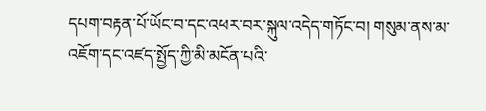དཔག་བརྟན་པོ་ཡོང་བ་དང་འཕར་བར་སྐུལ་འདེད་གཏོང་བ། གསུམ་ནས་མ་འཇོག་དང་འཛད་སྤྱོད་ཀྱི་མི་མངོན་པའི་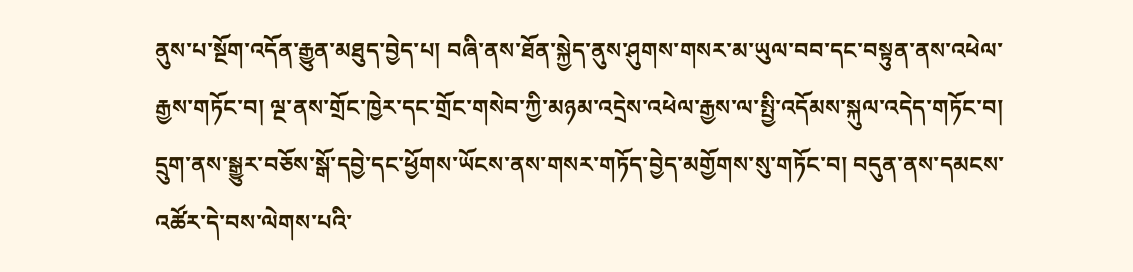ནུས་པ་སྔོག་འདོན་རྒྱུན་མཐུད་བྱེད་པ། བཞི་ནས་ཐོན་སྐྱེད་ནུས་ཤུགས་གསར་མ་ཡུལ་བབ་དང་བསྟུན་ནས་འཕེལ་རྒྱས་གཏོང་བ། ལྔ་ནས་གྲོང་ཁྱེར་དང་གྲོང་གསེབ་ཀྱི་མཉམ་འདྲེས་འཕེལ་རྒྱས་ལ་སྤྱི་འདོམས་སྐུལ་འདེད་གཏོང་བ། དྲུག་ནས་སྒྱུར་བཅོས་སྒོ་དབྱེ་དང་ཕྱོགས་ཡོངས་ནས་གསར་གཏོད་བྱེད་མགྱོགས་སུ་གཏོང་བ། བདུན་ནས་དམངས་འཚོར་དེ་བས་ལེགས་པའི་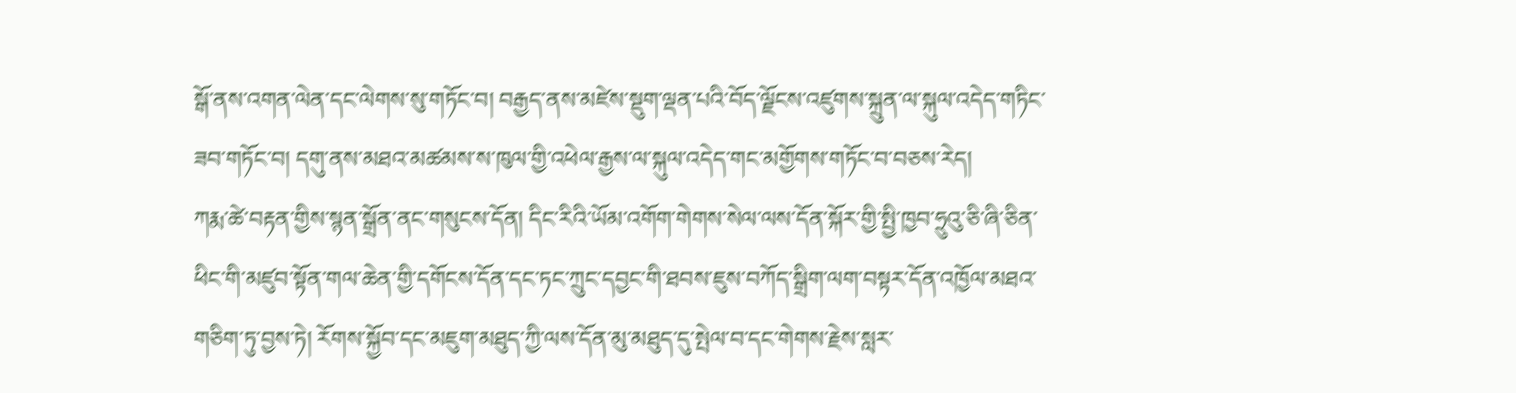སྒོ་ནས་འགན་ལེན་དང་ལེགས་སུ་གཏོང་བ། བརྒྱད་ནས་མཛེས་སྡུག་ལྡན་པའི་བོད་ལྗོངས་འཛུགས་སྐྲུན་ལ་སྐུལ་འདེད་གཏིང་ཟབ་གཏོང་བ། དགུ་ནས་མཐའ་མཚམས་ས་ཁུལ་གྱི་འཕེལ་རྒྱས་ལ་སྐུལ་འདེད་གང་མགྱོགས་གཏོང་བ་བཅས་རེད།
ཀརྨ་ཚེ་བརྟན་གྱིས་སྙན་སྒྲོན་ནང་གསུངས་དོན། དིང་རིའི་ཡོམ་འགོག་གེགས་སེལ་ལས་དོན་སྐོར་གྱི་སྤྱི་ཁྱབ་ཧྲུའུ་ཅི་ཞི་ཅིན་ཕིང་གི་མཛུབ་སྟོན་གལ་ཆེན་གྱི་དགོངས་དོན་དང་ཏང་ཀྲུང་དབྱང་གི་ཐབས་ཇུས་བཀོད་སྒྲིག་ལག་བསྟར་དོན་འཁྱོལ་མཐའ་གཅིག་ཏུ་བྱས་ཏེ། རོགས་སྐྱོབ་དང་མཇུག་མཐུད་ཀྱི་ལས་དོན་མུ་མཐུད་དུ་སྤེལ་བ་དང་གེགས་རྗེས་སླར་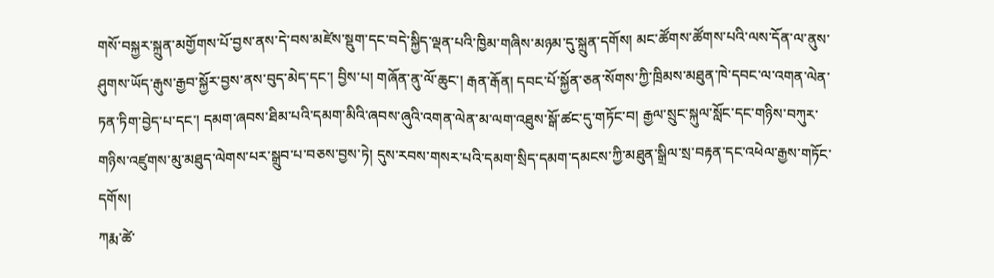གསོ་བསྐྱར་སྐྲུན་མགྱོགས་པོ་བྱས་ནས་དེ་བས་མཛེས་སྡུག་དང་བདེ་སྐྱིད་ལྡན་པའི་ཁྱིམ་གཞིས་མཉམ་དུ་སྐྲུན་དགོས། མང་ཚོགས་ཚོགས་པའི་ལས་དོན་ལ་ནུས་ཤུགས་ཡོད་རྒུས་རྒྱབ་སྐྱོར་བྱས་ནས་བུད་མེད་དང་། བྱིས་པ། གཞོན་ནུ་ལོ་ཆུང་། རྒན་རྒོན། དབང་པོ་སྐྱོན་ཅན་སོགས་ཀྱི་ཁྲིམས་མཐུན་ཁེ་དབང་ལ་འགན་ལེན་ཏན་ཏིག་བྱེད་པ་དང་། དམག་ཞབས་ཐིམ་པའི་དམག་མིའི་ཞབས་ཞུའི་འགན་ལེན་མ་ལག་འཐུས་སྒོ་ཚང་དུ་གཏོང་བ། རྒྱལ་སྲུང་སྐུལ་སློང་དང་གཉིས་བཀུར་གཉིས་འཛུགས་མུ་མཐུད་ལེགས་པར་སྒྲུབ་པ་བཅས་བྱས་ཏེ། དུས་རབས་གསར་པའི་དམག་སྲིད་དམག་དམངས་ཀྱི་མཐུན་སྒྲིལ་སྲ་བརྟན་དང་འཕེལ་རྒྱས་གཏོང་དགོས།
ཀརྨ་ཚེ་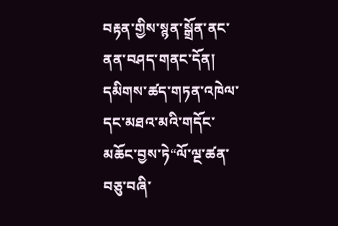བརྟན་གྱིས་སྙན་སྒྲོན་ནང་ནན་བཤད་གནང་དོན། དམིགས་ཚད་གཏན་འཁེལ་དང་མཐའ་མའི་གདོང་མཆོང་བྱས་ཏེ“ལོ་ལྔ་ཚན་བཅུ་བཞི་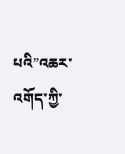པའི”འཆར་འགོད་ཀྱི་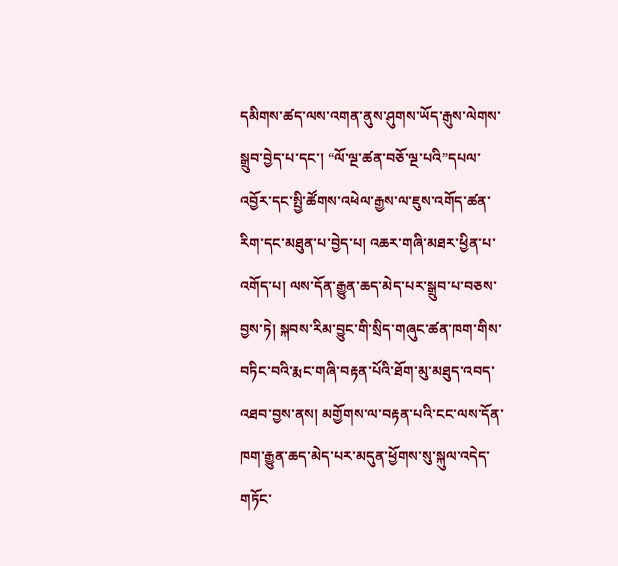དམིགས་ཚད་ལས་འགན་ནུས་ཤུགས་ཡོད་རྒུས་ལེགས་སྒྲུབ་བྱེད་པ་དང་། “ལོ་ལྔ་ཚན་བཅོ་ལྔ་པའི”དཔལ་འབྱོར་དང་སྤྱི་ཚོགས་འཕེལ་རྒྱས་ལ་ཇུས་འགོད་ཚན་རིག་དང་མཐུན་པ་བྱེད་པ། འཆར་གཞི་མཐར་ཕྱིན་པ་འགོད་པ། ལས་དོན་རྒྱུན་ཆད་མེད་པར་སྒྲུབ་པ་བཅས་བྱས་ཏེ། སྐབས་རིམ་བྱུང་གི་སྲིད་གཞུང་ཚན་ཁག་གིས་བཏིང་བའི་རྨང་གཞི་བརྟན་པོའི་ཐོག་མུ་མཐུད་འབད་འཐབ་བྱས་ནས། མགྱོགས་ལ་བརྟན་པའི་ངང་ལས་དོན་ཁག་རྒྱུན་ཆད་མེད་པར་མདུན་ཕྱོགས་སུ་སྐུལ་འདེད་གཏོང་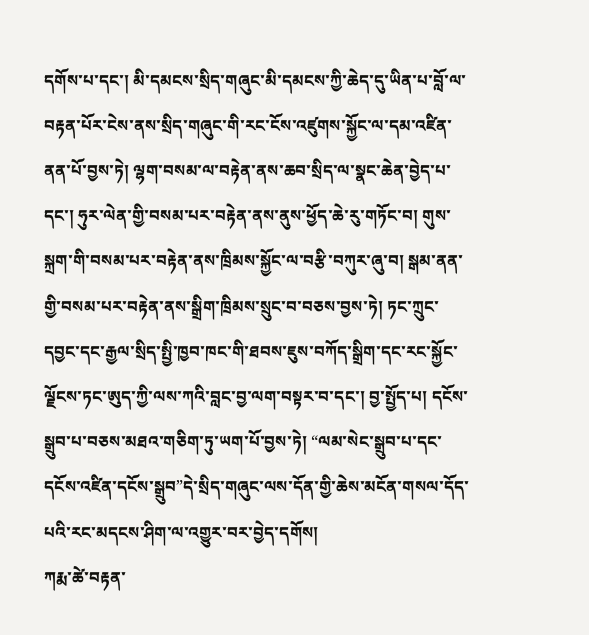དགོས་པ་དང་། མི་དམངས་སྲིད་གཞུང་མི་དམངས་ཀྱི་ཆེད་དུ་ཡིན་པ་བློ་ལ་བརྟན་པོར་ངེས་ནས་སྲིད་གཞུང་གི་རང་ངོས་འཛུགས་སྐྱོང་ལ་དམ་འཛིན་ནན་པོ་བྱས་ཏེ། ལྷག་བསམ་ལ་བརྟེན་ནས་ཆབ་སྲིད་ལ་སྣང་ཆེན་བྱེད་པ་དང་། ཧུར་ལེན་གྱི་བསམ་པར་བརྟེན་ནས་ནུས་ཕྱོད་ཆེ་རུ་གཏོང་བ། གུས་སྐྲག་གི་བསམ་པར་བརྟེན་ནས་ཁྲིམས་སྐྱོང་ལ་བརྩི་བཀུར་ཞུ་བ། སྒམ་ནན་གྱི་བསམ་པར་བརྟེན་ནས་སྒྲིག་ཁྲིམས་སྲུང་བ་བཅས་བྱས་ཏེ། ཏང་ཀྲུང་དབྱང་དང་རྒྱལ་སྲིད་སྤྱི་ཁྱབ་ཁང་གི་ཐབས་ཇུས་བཀོད་སྒྲིག་དང་རང་སྐྱོང་ལྗོངས་ཏང་ཨུད་ཀྱི་ལས་ཀའི་བླང་བྱ་ལག་བསྟར་བ་དང་། བྱ་སྤྱོད་པ། དངོས་སྒྲུབ་པ་བཅས་མཐའ་གཅིག་ཏུ་ཡག་པོ་བྱས་ཏེ། “ལམ་སེང་སྒྲུབ་པ་དང་དངོས་འཛིན་དངོས་སྒྲུབ”དེ་སྲིད་གཞུང་ལས་དོན་གྱི་ཆེས་མངོན་གསལ་དོད་པའི་རང་མདངས་ཤིག་ལ་འགྱུར་བར་བྱེད་དགོས།
ཀརྨ་ཚེ་བརྟན་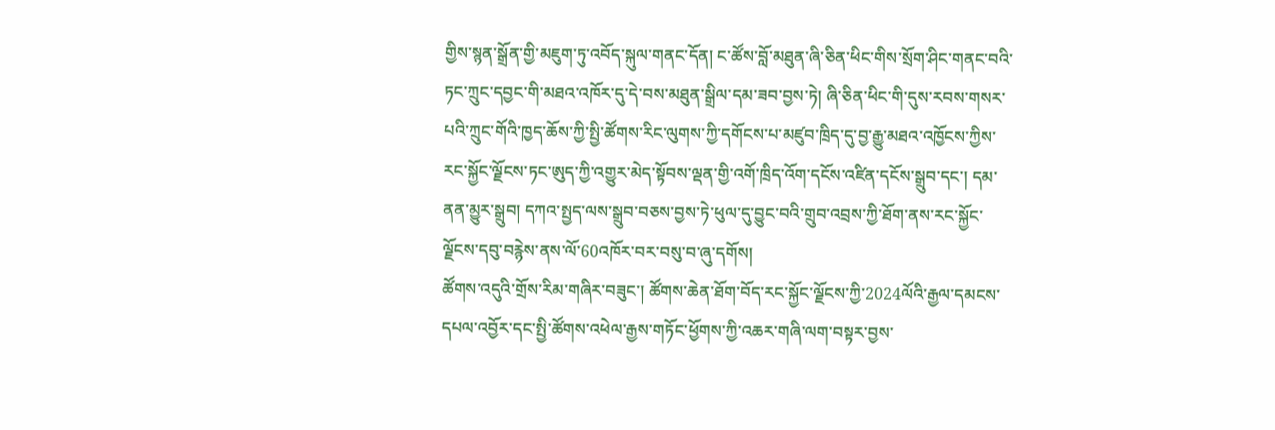གྱིས་སྙན་སྒྲོན་གྱི་མཇུག་ཏུ་འབོད་སྐུལ་གནང་དོན། ང་ཚོས་བློ་མཐུན་ཞི་ཅིན་ཕིང་གིས་སྲོག་ཤིང་གནང་བའི་ཏང་ཀྲུང་དབྱང་གི་མཐའ་འཁོར་དུ་དེ་བས་མཐུན་སྒྲིལ་དམ་ཟབ་བྱས་ཏེ། ཞི་ཅིན་ཕིང་གི་དུས་རབས་གསར་པའི་ཀྲུང་གོའི་ཁྱད་ཆོས་ཀྱི་སྤྱི་ཚོགས་རིང་ལུགས་ཀྱི་དགོངས་པ་མཛུབ་ཁྲིད་དུ་བྱ་རྒྱུ་མཐའ་འཁྱོངས་ཀྱིས་རང་སྐྱོང་ལྗོངས་ཏང་ཨུད་ཀྱི་འགྱུར་མེད་སྟོབས་ལྡན་གྱི་འགོ་ཁྲིད་འོག་དངོས་འཛིན་དངོས་སྒྲུབ་དང་། དམ་ནན་མྱུར་སྒྲུབ། དཀའ་སྤྱད་ལས་སྒྲུབ་བཅས་བྱས་ཏེ་ཕུལ་དུ་བྱུང་བའི་གྲུབ་འབྲས་ཀྱི་ཐོག་ནས་རང་སྐྱོང་ལྗོངས་དབུ་བརྙེས་ནས་ལོ་60འཁོར་བར་བསུ་བ་ཞུ་དགོས།
ཚོགས་འདུའི་གྲོས་རིམ་གཞིར་བཟུང་། ཚོགས་ཆེན་ཐོག་བོད་རང་སྐྱོང་ལྗོངས་ཀྱི་2024ལོའི་རྒྱལ་དམངས་དཔལ་འབྱོར་དང་སྤྱི་ཚོགས་འཕེལ་རྒྱས་གཏོང་ཕྱོགས་ཀྱི་འཆར་གཞི་ལག་བསྟར་བྱས་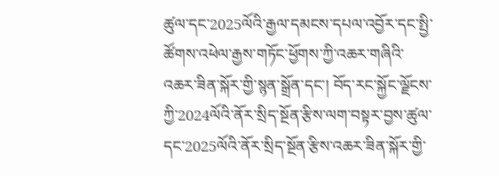ཚུལ་དང་2025ལོའི་རྒྱལ་དམངས་དཔལ་འབྱོར་དང་སྤྱི་ཚོགས་འཕེལ་རྒྱས་གཏོང་ཕྱོགས་ཀྱི་འཆར་གཞིའི་འཆར་ཟིན་སྐོར་གྱི་སྙན་སྒྲོན་དང་། བོད་རང་སྐྱོང་ལྗོངས་ཀྱི་2024ལོའི་ནོར་སྲིད་སྔོན་རྩིས་ལག་བསྟར་བྱས་ཚུལ་དང་2025ལོའི་ནོར་སྲིད་སྔོན་རྩིས་འཆར་ཟིན་སྐོར་གྱི་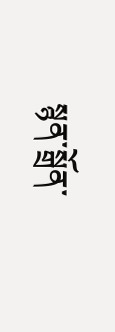སྙན་སྒྲོན་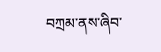བཀྲམ་ནས་ཞིབ་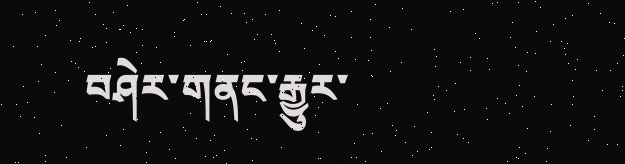བཤེར་གནང་རྒྱུར་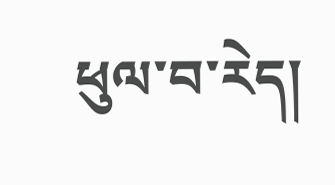ཕུལ་བ་རེད།